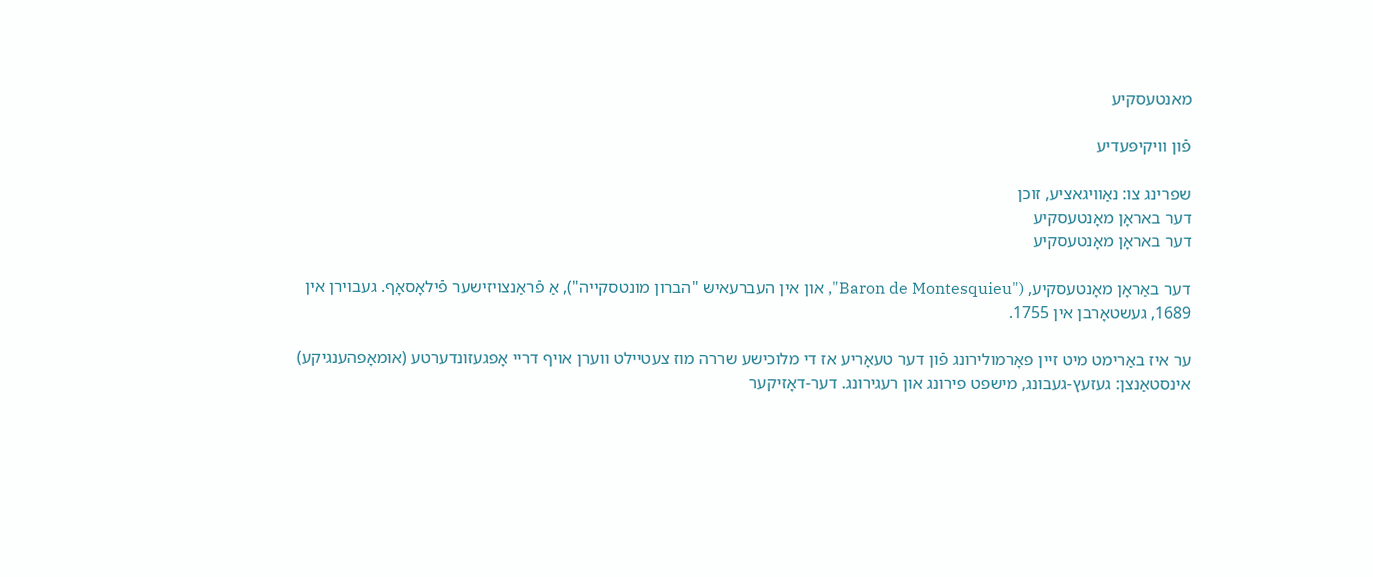מאנטעסקיע

פֿון װיקיפּעדיע

שפרינג צו: נאַװיגאציע, זוכן
דער באראָן מאָנטעסקיע
דער באראָן מאָנטעסקיע

דער באַראָן מאָנטעסקיע, ("Baron de Montesquieu", און אין העברעאישּ "הברון מונטסקייה"), אַ פֿראַנצויזישער פֿילאָסאָף. געבוירן אין 1689, געשטאָרבן אין 1755.

ער איז באַרימט מיט זיין פאָרמולירונג פֿון דער טעאָריע אז די מלוכישע שררה מוז צעטיילט ווערן אויף דריי אָפגעזונדערטע (אומאָפהענגיקע) אינסטאַנצן: געזעץ-געבונג, מישפט פירונג און רעגירונג. דער-דאָזיקער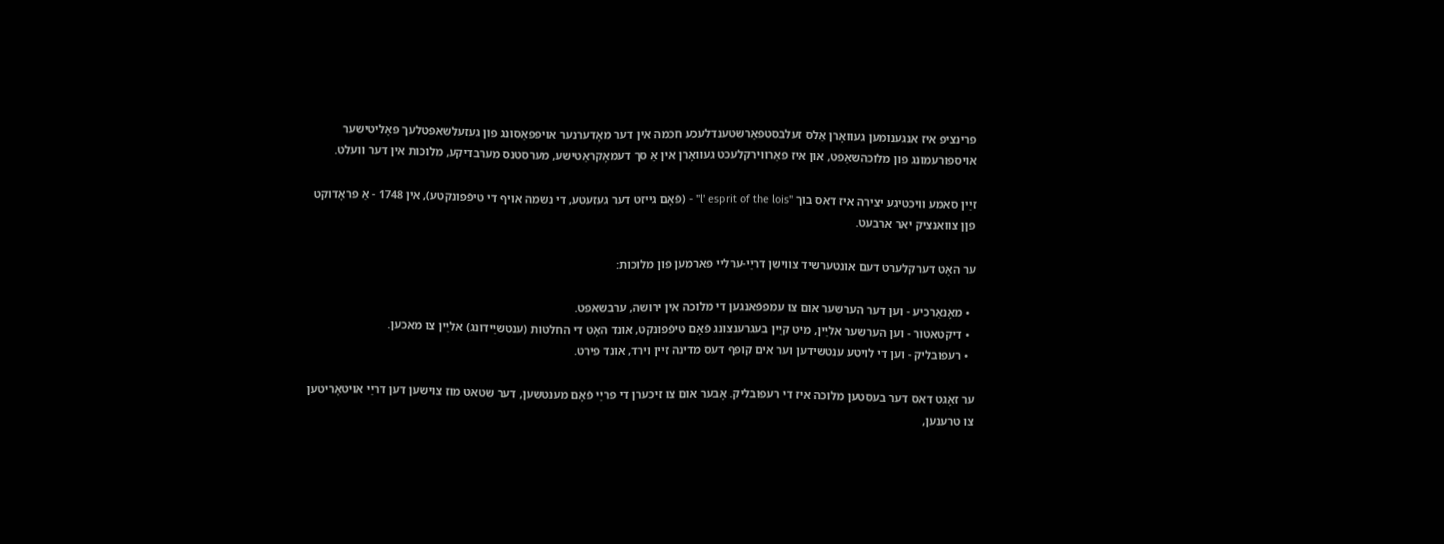פרינציפ איז אנגענומען געוואָרן אַלס זעלבסטפאַרשטענדלעכע חכמה אין דער מאָדערנער אויפפאַסונג פון געזעלשאפטלעך פאָליטישער אויספורעמונג פון מלוכהשאַפט, און איז פאַרווירקלעכט געוואָרן אין אַ סך דעמאָקראַטישע, מערסטנס מערבדיקע, מלוכות אין דער וועלט.

זיַין סאמע וויכטיגע יצירה איז דאס בוך "l' esprit of the lois" - (פֿאָם גייזט דער געזעטע, די נשמה אויף די טיפֿפונקטע), אין 1748 - אַ פראָדוקט פןן צוואנציק יאר ארבעט.

ער האָט דערקלערט דעם אונטערשיד צווישן דריַי-ערליי פארמען פון מלוכות:

  • מאָנאַרכיע - וען דער הערשער אום צו עמפפֿאנגען די מלוכה אין ירושה, ערבשאפט.
  • דיקטאטור - וען הערשער אליַין, מיט קיַין בעגרענצונג פֿאָם טיפֿפונקט, אונד האָט די החלטות (ענטשיַידונג) אליַין צו מאכען.
  • רעפובליק - וען די לויטע ענטשידען וער אים קופף דעס מדינה זיין וירד, אונד פירט.

ער זאָגט דאס דער בעסטען מלוכה איז די רעפובליק. אָבער אום צו זיכערן די פריַי פֿאָם מענטשען, דער שטאט מוז צוישען דען דריַי אויטאָריטען צו טרענען,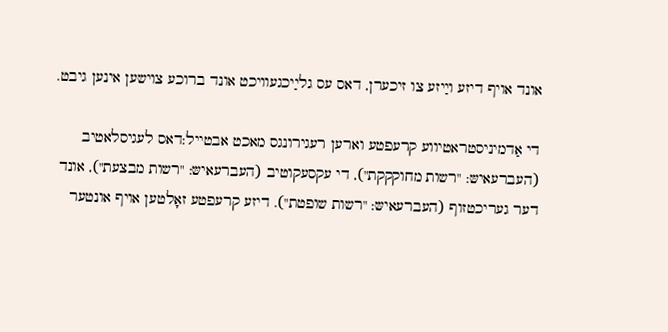אונד אויף דיזע ויַיזע צו זיכערן, דאס עס גליַיכגעוויכט אונד ברוכע צוישען אינען גיבט.

די אַדמיניסטראטיווע קרעפטע וארען רעגירונגס מאכט אבטייל:דאס לעגיסלאטיב (העברעאישּ: "רשות מחוקקקת"), די עקסעקוטיב (העברעאישּ: "רשות מבצעת"), אונד דער געריכטזוף (העברעאישּ: "רשות שופטת"). דיזע קרעפטע זאָלטען אויף אונטער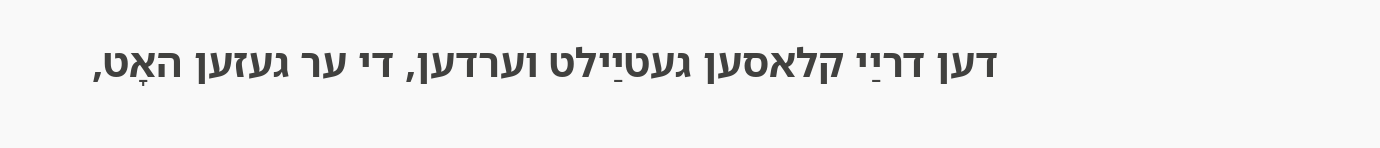דען דריַי קלאסען געטיַילט וערדען, די ער געזען האָט,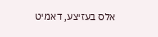אלס בעזיצע, דאמיט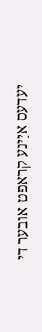יעדעס איַינע קראפט אובער די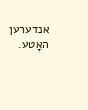אנדערען האָטע.